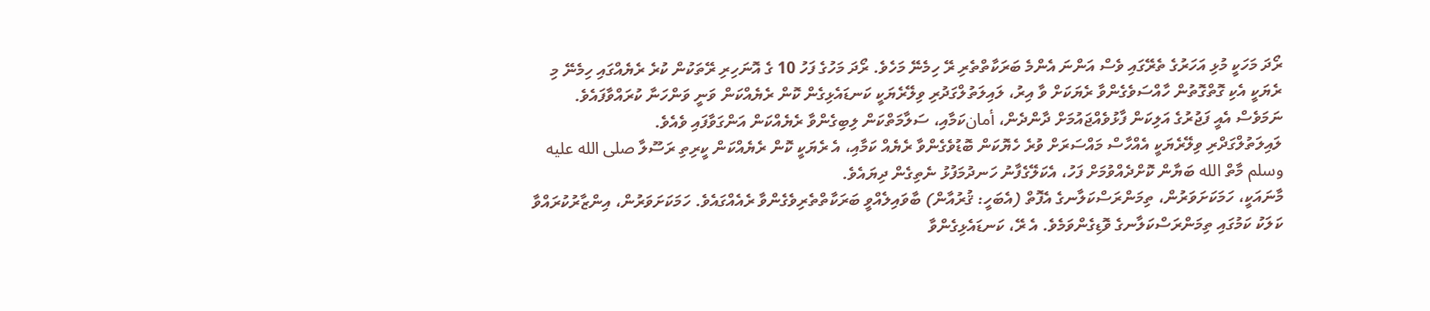ރޯދަ މަހަކީ މުޅި އަހަރުގެ ތެރޭގައި ވެސް އަންނަ އެންމެ ބަރަކާތްތެރި ރޭ ހިމެނޭ މަހެވެ. ރޯދަ މަހުގެ ފަހު 10 ގެ އޮނަހިރި ރޭތަކުން ކުރެ ރެޔެއްގައި ހިމެނޭ މި ރެޔަކީ އެކި ގޮތްގޮތުން ހާއްސަވެގެންވާ ރެޔަކަށް ވާ އިރު، ލައިލަތުލްގަދުރި ވިލޭރެޔަކީ ކަނޑައެޅިގެން ކޮން ރެޔެއްކަން ވަނީ ވަންހަނާ ކުރައްވާފައެވެ. ނަމަވެސް އެއީ ފަޖުރުގެ އަލިކަން ފާޅުވެއްޖައުމަށް ދާންދެން، أمانކަމާއި، ސަލާމަތްކަން ލިބިގެންވާ ރެޔެއްކަން އަންގަވާފައި ވެއެވެ.
ލައިލަތުލްގަދްރި ވިލޭރެޔަކީ އެއްހާސް މައްސަރަށް ވުރެ ހެޔޮކަން ބޮޑުވެގެންވާ ރެޔެއް ކަމާއި، އެ ރެޔަކީ ކޮން ރެޔެއްކަން ކީރިތި ރަސޫލާ صلى الله عليه وسلم މާތް الله ބަޔާން ކޮށްދެއްވުމަށް ފަހު، އެކަލޭގެފާނު ހަނދުމަފުޅު ނެތިގެން ދިޔައެވެ.
މާނައަކީ، ހަމަކަށަވަރުން، ތިމަންރަސްކަލާނގެ އެފޮތް (އެބަހީ: ޤުރުއާން) ބާވައިލެއްވީ ބަރަކާތްތެރިވެގެންވާ ރެއެއްގައެވެ. ހަމަކަށަވަރުން، އިންޒާރުކުރައްވާ ކަލަކު ކަމުގައި ތިމަންރަސްކަލާނގެ ވޮޑިގެންވަމެވެ. އެ ރޭ، ކަނޑައެޅިގެންވާ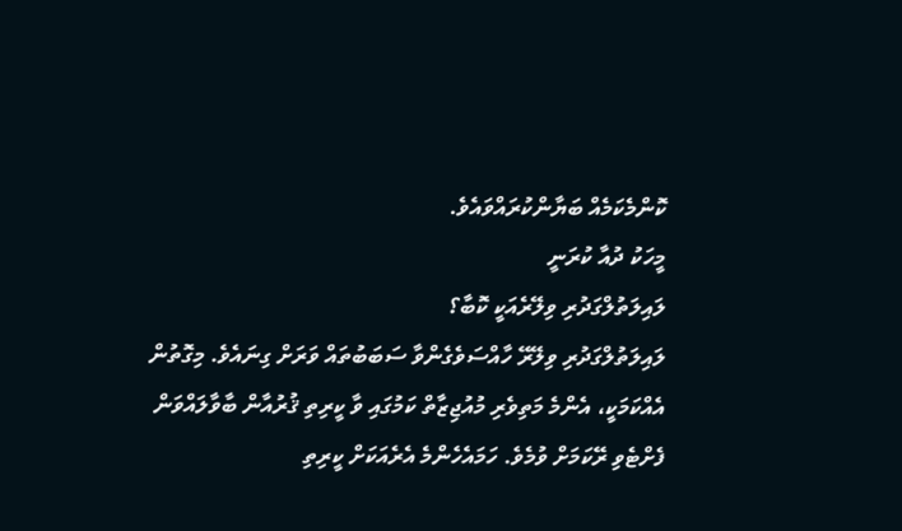ކޮންމެކަމެއް ބަޔާންކުރައްވައެވެ.
މީހަކު ދުއާ ކުރަނީ
ލައިލަތުލްގަދުރި ވިލޭރެއަކީ ކޮބާ؟
ލައިލަތުލްގަދުރި ވިލޭރޭ ހާއްސަވެގެންވާ ސަބަބުތައް ވަރަށް ގިނައެވެ. މިގޮތުން އެއްކަމަކީ، އެންމެ މަތިވެރި މުއުޖިޒާތް ކަމުގައި ވާ ކީރިތި ޤުރުއާން ބާވާލައްވަން ފެށްޓެވި ރޭކަމަށް ވުމެވެ. ހަމައެހެންމެ އެރެއަކަށް ކީރިތި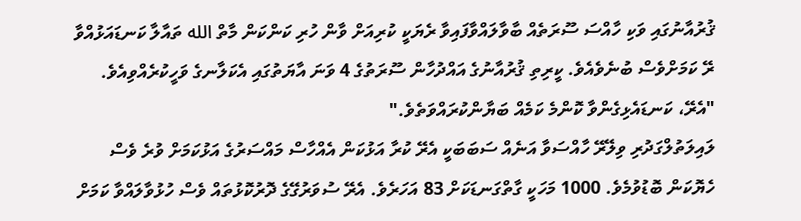ޤުރުއާނުގައި ވަކި ހާއްސަ ސޫރަތެއް ބާވާލައްވާފައިވާ ރެޔަކީ ކުރިއަށް ވާން ހުރި ކަންކަން މާތް الله ތައާލާ ކަނޑައަޅުއްވާ ރޭ ކަމަށްވެސް ބުނެވެއެވެ. ކީރިތި ޤުރުއާނުގެ އައްދުހާން ސޫރަތުގެ 4 ވަނަ އާޔަތުގައި އެކަލާނގެ ވަހީކުރެއްވިއެވެ.
"އެރޭ، ކަނޑައެޅިގެންވާ ކޮންމެ ކަމެއް ބަޔާންކުރައްވަތެވެ."
ލައިލަތުލްގަދުރި ވިލޭރޭ ހާއްސަވާ އަނެއް ސަބަބަކީ އެރޭ ކުރާ އަޅުކަން އެއްހާސް މައްސަރުގެ އަޅުކަމަށް ވުރެ ވެސް ހެޔޮކަން ބޮޑުވުމެވެ. 1000 މަހަކީ ގާތްގަނޑަކަށް 83 އަހަރެވެ. އެރޭ ސުވަރުގޭގެ ދޮރުކޮޅުތައް ވެސް ހުޅުވާލައްވާ ކަމަށް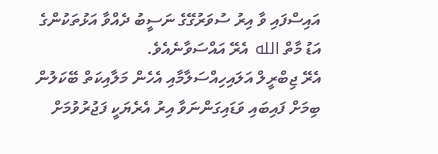އައިސްފައި ވާ އިރު ސުވަރުގޭގެ ނަސީބު ދެއްވާ އަޅުތަކުންގެ އަޑު މާތް الله އެރޭ އައްސަވާނެއެވެ.
އެރޭ ޖިބްރީލް އަލައިހިއްސަލާމާއި އެހެން މަލާއިކަތް ބޭކަލުން ބިމަށް ފައިބައި ވަޑައިގަންނަވާ އިރު އެރެޔަކީ ފަޖުރުވުމަށް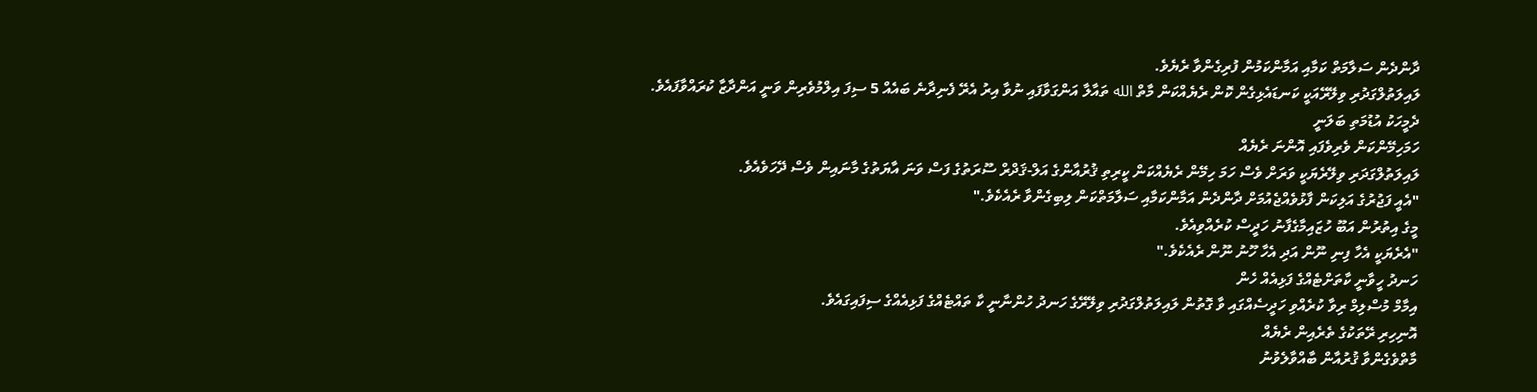ދާންދެން ސަލާމަތް ކަމާއި އަމާންކަމުން ފުރިގެންވާ ރެޔެވެ.
ލައިލަތުލްގަދުރި ވިލޭރޭއަކީ ކަނޑައެޅިގެން ކޮން ރެޔެއްކަން މާތް الله ތައާލާ އަންގަވާފައި ނުވާ އިރު އެރޭ ފެނިދާނެ ބައެއް 5 ސިފަ އިލްމުވެރިން ވަނީ އަންދާޒާ ކުރައްވާފައެވެ.
ދެމީހަކު އުޑުމަތި ބަލަނީ
ހަމަހިމޭންކަން ވެރިވެފައި އޮންނަ ރެޔެއް
ލައިލަތުލްގަދަރި ވިލޭރެޔަކީ ވަރަށް ވެސް ހަމަ ހިމޭން ރެޔެއްކަން ކީރިތި ޤުރުއާންގެ އަލް-ޤަދްރް ސޫރަތުގެ ފަސް ވަނަ އާޔަތުގެ މާނައިން ވެސް ދޭހަވެއެވެ.
"އެއީ ފަޖުރުގެ އަލިކަން ފާޅުވެއްޖެއުމަށް ދާންދެން އަމާންކަމާއި ސަލާމަތްކަން ލިބިގެންވާ ރެއެކެވެ."
މީގެ އިތުރުން އަބޫ ހުޒައިމާގެފާނު ހަދީސް ކުރެއްވިއެވެ.
"އެރެޔަކީ އެހާ ފިނި ނޫން އަދި އެހާ ހޫނު ނޫން ރެއެކެވެ."
ހަނދު ހީވާނީ ކާތަށްޓެއްގެ ފަޅިއެއް ހެން
އިމާމް މުސްލިމް ރިވާ ކުރެއްވި ހަދީސެއްގައި ވާ ގޮތުން ލައިލަތުލްގަދުރި ވިލޭރޭގެ ހަނދު ހުންނާނީ ކާ ތައްޓެއްގެ ފަޅިއެއްގެ ސިފައިގައެވެ.
އޮނިހިރި ރޭތަކުގެ ތެރެއިން ރެޔެއް
މާތްވެގެންވާ ޤުރުއާން ބާއްވާލެވުނު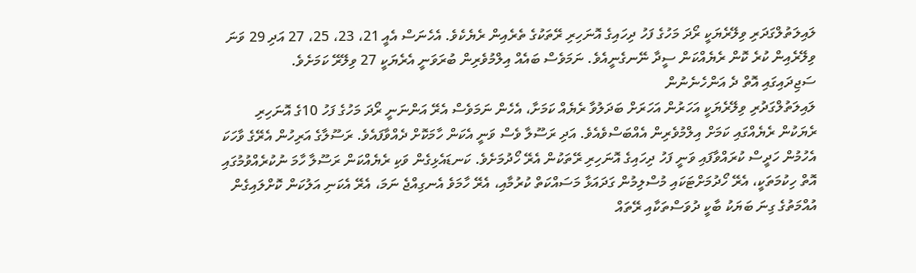ލައިލަތުލްގަދަރި ވިލޭރެޔަކީ ރޯދަ މަހުގެ ފަހު ދިހައިގެ އޮނަހިރި ރޭތަކުގެ ތެރެއިން ރެޔެކެވެ. އެހެނަސް އެއީ 21، 23، 25، 27 އަދި 29 ވަނަ ވިލޭރެއިން ކުރެ ކޮން ރެޔެއްކަން ސީދާ ނޭނގެނީއެވެ. ނަމަވެސް ބައެއް އިލްމުވެރިން ބުރަވަނީ އެރެޔަކީ 27 ވިލޭރޭ ކަމަށެވެ.
ސަޖިދައިގައި އޮތް ދެ އަންހެނެނުން
ލައިލަތުލްގަދުރި ވިލޭރެޔަކީ އަހަރުން އަހަރަށް ބަދަލުވާ ރެޔެއް ކަމަށާ، އެހެން ނަމަވެސް އެރޭ އަންނަނީ ރޯދަ މަހުގެ ފަހު 10ގެ އޮނަހިރި ރެޔަކުން ރެޔެއްގައި ކަމަށް އިލްމުވެރިން އެއްބަސްވެއެވެ. އަދި ރަސޫލާ ވެސް ވަނީ އެކަން ހާމަކޮށް ދެއްވާފައެވެ. ރަސޫލާގެ އަރިހުން އެރޭގެ ވާހަކަ އެހުމުން ހަދީސް ކުރައްވާފައި ވަނީ ފަހު ދިހައިގެ އޮނަހިރި ރޭތަކުން އެރޭ ހޯދުމަށެވެ. ކަނޑައެޅިގެން ވަކި ރެޔެއްކަން ރަސޫލާ ހާމަ ނުކުރެއްވުމުގައި އޮތް ހިކުމަތަކީ، އެރޭ ހޯދުމަށްޓަކައި މުސްލިމުން ގަދައަޅާ މަސައްކަތް ކުރުމާއި، އެރޭ ހާމަވެ އެނގިއްޖެ ނަމަ، އެރޭ އެކަނި އަލުކަން ކޮށްލައިގެން އުއްމަތުގެ ގިނަ ބަޔަކު ބާކީ ދުވަސްތަކާއި ރޭތައް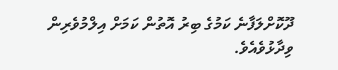ދޫކޮށްލަފާނެ ކަމުގެ ބިރު އޮތުން ކަމަށް އިލްމުވެރިން ވިދާޅުވެއެވެ.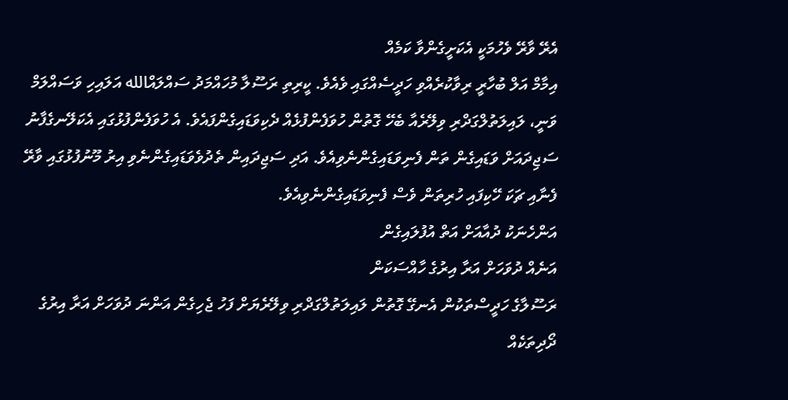އެރޭ ވާރޭ ވެހުމަކީ އެކަށީގެންވާ ކަމެއް
އިމާމް އަލް ބުހާރީ ރިވާކުރެއްވި ހަދީސެއްގައި ވެއެވެ. ކީރިތި ރަސޫލާ މުހައްމަދު ސައްލައްالله އަލައިހި ވަސައްލަމް ވަނީ، ލައިލަތުލްގަދްރި ވިލޭރެއާ ބެހޭ ގޮތުން ހުވަފެންފުޅެއް ދެކިވަޑައިގެންފައެވެ. އެ ހުވަފެންފުޅުގައި އެކަލޭނގެފާނު ސަޖިދައަށް ވަޑައިގެން ތަން ފެނިވަޑައިގެންނެވިއެވެ. އަދި ސަޖިދައިން ތެދުވެވަޑައިގެންނެވި އިރު މޫނުފުޅުގައި ވާރޭ ފެނާއި ޗަކަ ހޭކިފައި ހުރިތަން ވެސް ފެނިވަޑައިގެންނެވިއެވެ.
އަންހެނަކު ދުއާއަށް އަތް އުފުލައިގެން
އަނެއް ދުވަހަށް އަރާ އިރުގެ ހާއްސަކަން
ރަސޫލާގެ ހަދީސްތަކުން އެނގޭ ގޮތުން ލައިލަތުލްގަދްރި ވިލޭރެޔަށް ފަހު ޖެހިގެން އަންނަ ދުވަހަށް އަރާ އިރުގެ ދޯދިތަކެއް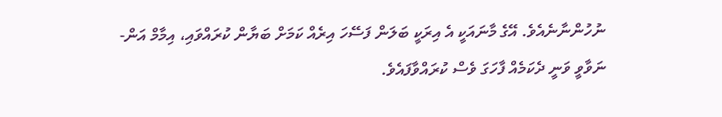ނުހުންނާނެއެވެ. އޭގެ މާނައަކީ އެ އިރަކީ ބަލަން ފަސޭހަ އިރެއް ކަމަށް ބަޔާން ކުރައްވައި، އިމާމް އަން-ނަވާވީ ވަނީ ދެކަމެއް ފާހަގަ ވެސް ކުރައްވާފައެވެ.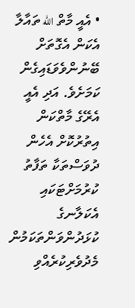• އެއީ މާތް الله ތައާލާ އެކަން އެގޮތަށް ބޭނުންވެވަޑައިގެން ކަމަށެވެ. އަދި އެއީ އެރޭގެ މާތްކަން އިތުރުކޮށް އެހެން ދުވަސްތަކާ ތަފާތު ކުރުމަށްޓަކައި އެކަލާނގެ ކުޅަދުންވަންތަކަމުން މެދުވެރިކުރެއްވި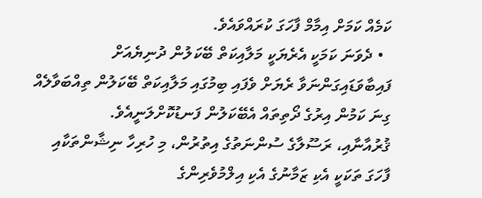ކަމެއް ކަމަށް އިމާމް ފާހަގަ ކުރައްވައެވެ.
  • ދެވަނަ ކަމަކީ އެރެޔަކީ މަލާއިކަތް ބޭކަލުން ދުނިޔެއަށް ފައިބާވަޑައިގަންނަވާ ރެޔަށް ވެފައި ބިމުގައި މަލާއިކަތް ބޭކަލުން ތިއްބަވާލެއް ގިނަ ކަމުން އިރުގެ ދޯތިތައް އެބޭކަލުން ފަނޑުކޮށްލަނީއެވެ.
ޤުރުއާނާއި، ރަސޫލާގެ ސުންނަތުގެ އިތުރުން، މި ހުރިހާ ނިޝާންތަކާއި ފާހަގަ ތަކަކީ އެކި ޒަމާނުގެ އެކި އިލްމުވެރިންގެ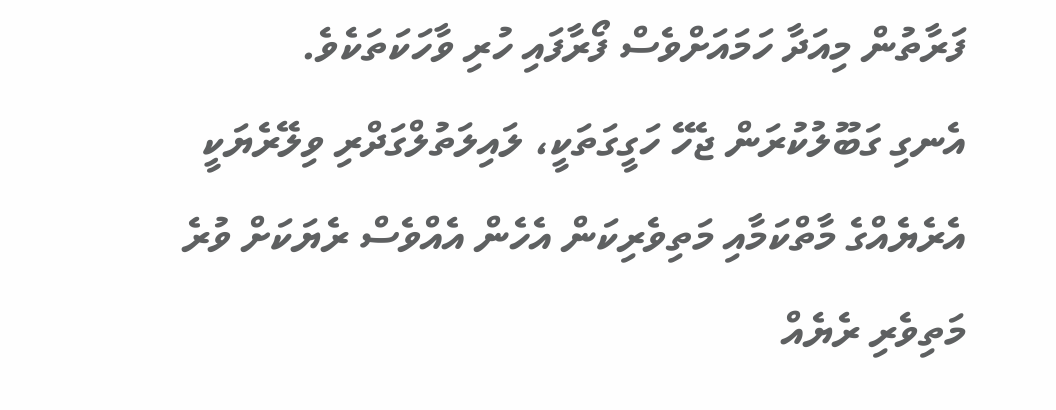ފަރާތުން މިއަދާ ހަމައަށްވެސް ފޯރާފައި ހުރި ވާހަކަތަކެވެ.
އެނގި ގަބޫލުކުރަން ޖެހޭ ހަގީގަތަކީ، ލައިލަތުލްގަދްރި ވިލޭރެޔަކީ އެރެޔެއްގެ މާތްކަމާއި މަތިވެރިކަން އެހެން އެއްވެސް ރެޔަކަށް ވުރެ މަތިވެރި ރެޔެއް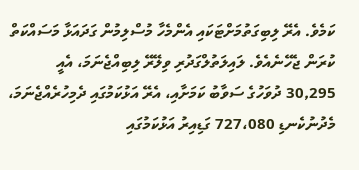ކަމެވެ. އެރޭ ލިބިގަތުމަށްޓަކައި އެންމެހާ މުސްލިމުން ގަދައަޅާ މަސައްކަތް ކުރަން ޖެހޭނެއެވެ. ލައިލަތުލްގަދުރި ވިލޭރޭ ލިބިއްޖެނަމަ، އެއީ 30,295 ދުވަހުގެ ސަވާބު ކަމަށާއި، އެރޭ އަޅުކަމުގައި ދެމިހުރެއްޖެނަމަ، މެދުނުކެނޑި 727،080 ގަޑިއިރު އަޅުކަމުގައި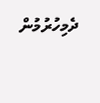ދެމިހުރުމުން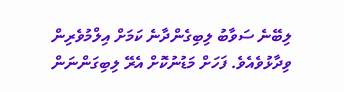ލިބޭނެ ސަވާބު ލިބިގެންދާނެ ކަމަށް އިލްމުވެރިން ވިދާޅުވެއެވެ. ފަހަށް މަޑުނުކޮށް އެރޭ ލިބިގަންނަން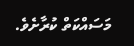މަސައްކަތް ކުރާށެވެ.